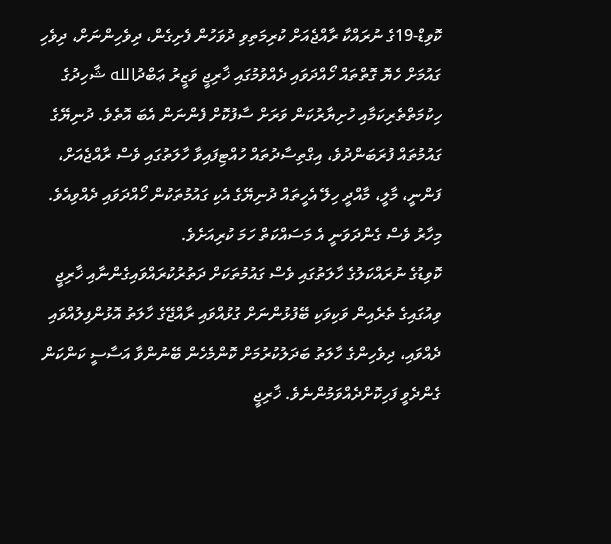ކޮވިޑް-19ގެ ނުރައްކާ ރާއްޖެއަށް ކުރިމަތިވި ދުވަހުން ފެށިގެން، ދިވެހިންނަށް، ދިވެހި ގައުމަށް ހެޔޮ ގޮތްތައް ހޯއްދަވައި ދެއްވުމުގައި ޚާރިޖީ ވަޒީރު ޢަބްދުالله ޝާހިދުގެ ހިކުމަތްތެރިކަމާއި ހުށިޔާރުކަން ވަރަށް ސާފުކޮށް ފެންނަން އެބަ އޮތެވެ. ދުނިޔޭގެ ގައުމުތައް ފުރަބަންދުވެ، އިގްތިސާދުތައް ހުއްޓިފައިވާ ހާލަތުގައި ވެސް ރާއްޖެއަށް، ފަންނީ، މާލީ، މާއްދީ ހިލޭ އެހީތައް ދުނިޔޭގެ އެކި ގައުމުތަކުން ހޯއްދަވައި ދެއްވިއެވެ. މިހާރު ވެސް ގެންދަވަނީ އެ މަސައްކަތް ހަމަ ކުރިއަށެވެ.
ކޮވިޑުގެ ނުރައްކަލުގެ ހާލަތުގައި ވެސް ގައުމުތަކަށް ދަތުރުކުރައްވައިގެންނާއި ޚާރިޖީ ވިއުގައިގެ ތެރެއިން ވަކިވަކި ބޭފުޅުންނަށް ގުޅުއްވައި ރާއްޖޭގެ ހާލަތު އޮޅުންފިލުއްވައި ދެއްވައި، ދިވެހިންގެ ހާލަތު ބަދަލުކުރުމަށް ކޮންމެހެން ބޭނުންވާ އަސާސީ ކަންކަން ގެންދެވީ ފަހިކޮށްދެއްވަމުންނެވެ. ޚާރިޖީ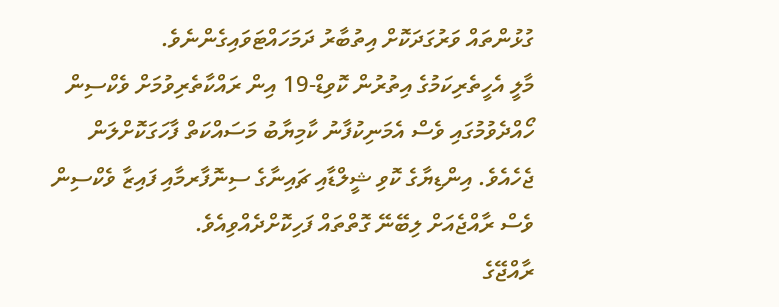ގުޅުންތައް ވަރުގަދަކޮށް އިތުބާރު ދަމަހައްޓަވައިގެންނެވެ.
މާލީ އެހީތެރިކަމުގެ އިތުރުން ކޮވިޑް-19 އިން ރައްކާތެރިވުމަށް ވެކްސިން ހޯއްދެވުމުގައި ވެސް އެމަނިކުފާނު ކާމިޔާބު މަސައްކަތް ފާހަގަކޮށްލަން ޖެހެއެވެ. އިންޑިޔާގެ ކޮވި ޝީލްޑާއި ޗައިނާގެ ސިނޮފާރމާއި ފައިޒާ ވެކްސިން ވެސް ރާއްޖެއަށް ލިބޭނޭ ގޮތްތައް ފަހިކޮށްދެއްވިއެވެ.
ރާއްޖޭގެ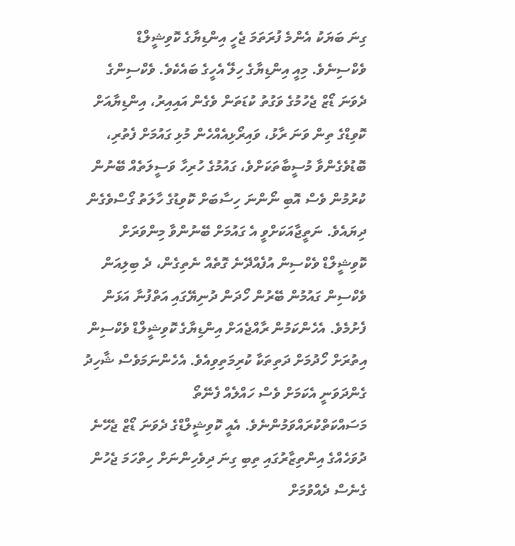ގިނަ ބަޔަކު އެންމެ ފުރަތަމަ ޖެހީ އިންޑިޔާގެ ކޮވިޝީލްޑް ވެކްސިނެވެ. މިއީ އިންޑިޔާގެ ހިލޭ އެހީގެ ބައެކެވެ. ވެކްސިންގެ ދެވަނަ ޑޯޒް ޖެހުމުގެ ވަގުތު ކުޑަތަން ވެގެން އައިއިރު، އިންޑިޔާއަށް ކޮވިޑްގެ ތިން ވަނަ ރާޅު، ވައިރޯޅިއެއްހެން މުޅި ގައުމަށް ފެތުރި، ބޮޑުވެގެންވާ މުސީބާތަކަށްވެ، ގައުމުގެ ހުރިހާ ވަސީލަތެއް ބޭނުން ކުރުމުން ވެސް އޮބި ނޯންނަ ހިސާބަށް ކޮވިޑުގެ ހާލަތު ގޯސްވެގެން ދިޔައެވެ. ނަތީޖާއަކަށްވީ އެ ގައުމަށް ބޭނުންވާ މިންވަރަށް ކޮވިޝީލްޑް ވެކްސިން އުފެއްދޭނެ ގޮތެއް ނެތިގެން، ދެ ބިލިއަން ވެކްސިން ގައުމުން ބޭރުން ހޯދަން ދުނިޔޭގައި އަތްފުނާ އަޅަން ފެށުމެވެ. އެހެންކަމުން ރާއްޖެއަށް އިންޑިޔާގެ ކޮވިޝީލްޑް ވެކްސިން އިތުރަށް ހޯދުމަށް ދަތިތަކާ ކުރިމަތިވިއެވެ. އެހެންނަމަވެސް ޝާހިދު ގެންދަވަނީ އެކަމަށް ވެސް ހައްލެއް ފެނޭތޯ މަސައްކަތްކުރައްވަމުންނެވެ. އެއީ ކޮވިޝީލްޑްގެ ދެވަނަ ޑޯޒް ޖެހޭނެ ދުވަހެއްގެ އިންތިޒާރުގައި ތިބި ގިނަ ދިވެހިންނަށް ހިތްހަމަ ޖެހުން ގެނެސް ދެއްވުމަށް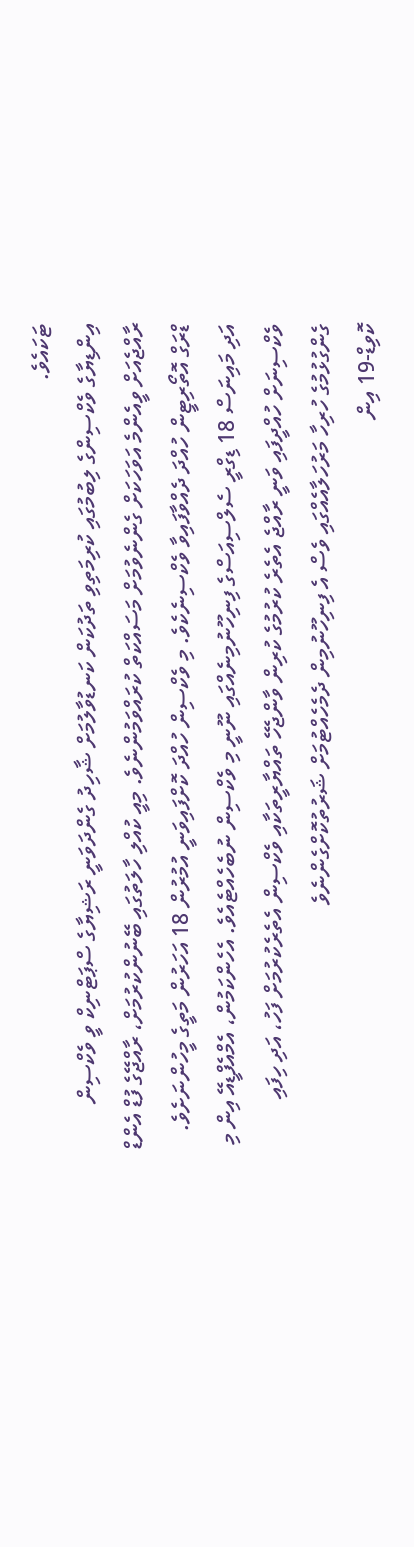ޓަކައެވެ.
އިންޑިޔާގެ ވެކްސިންގެ ލިބުމުގައި ކުރިމަތިވި ތަދުކަން ކަނޑުވާލުމަށް ޝާހިދު ގެންދަވަނީ ރަޝިޔާގެ ސްޕަޓްނިކް ވީ ވެކްސިން ރާއްޖެއަށް ވީއެންމެ އަވަހަކަށް ގެންނެވުމަށް މަސައްކަތް ކުރައްވަމުންނެވެ. މިއީ ކުއްލި ހާލަތުގައި ބޭނުންކުރުމަށް، ރާއްޖޭގެ ފުޑް އެންޑް ޑްރަގް އޮތޯރިޓީން ހުއްދަ ދެއްވާފައިވާ ވެކްސިނެކެވެ. މި ވެކްސިން ހުއްދަ ކޮށްފައިވަނީ އުމުރުން 18 އަހަރުން މަތީގެ މީހުންނަށެވެ. އަދި މައިނަސް 18 ޑިގްރީ ސެލްސިއަސްގެ ފިނިހޫނުމިނެއްގައި ނޫނީ މި ވެކްސިން ނުބެހެއްޓެއެވެ. އެހެންކަމުން، އެމްއެފްޑީއޭ އިން މި ވެކްސިނަށް ހުއްދީފައި ވަނީ ރާއްޖެ އެތެރެ ކުރުމުގެ ކުރިން ވާންޖެހޭ ތައްޔާރީތަކާއި ވެކްސިން އެތެރެކުރުމަށް ފަހު، އަދި ހިފައި ގެންގުޅުމުގެ ހުރިހާ މަރުހަލާއެއްގައި ވެސް އެ ފިނިހޫނުމިން ދެމެހެއްޓުމަށް ޝަރުތުކޮށްގެންނެވެ
ކޮވިޑް-19 އިން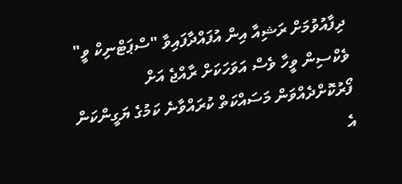ދިފާއުވުމަށް ރަޝިއާ އިން އުފައްދާފައިވާ "ސްޕަޓްނިކް ވީ" ވެކްސިން ވީހާ ވެސް އަވަހަކަށް ރާއްޖެ އަށް ފޯރުކޮށްދެއްވަން މަސައްކަތް ކުރައްވާނެ ކަމުގެ ޔަގީންކަން އެ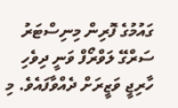ގައުމުގެ ފޮރިން މިނިސްޓަރު ސަރްގޭ ލަވްރޯފް ވަނީ ދިވެހި ހާރިޖީ ވަޒީރަށް ދެއްވާފައެވެ. މި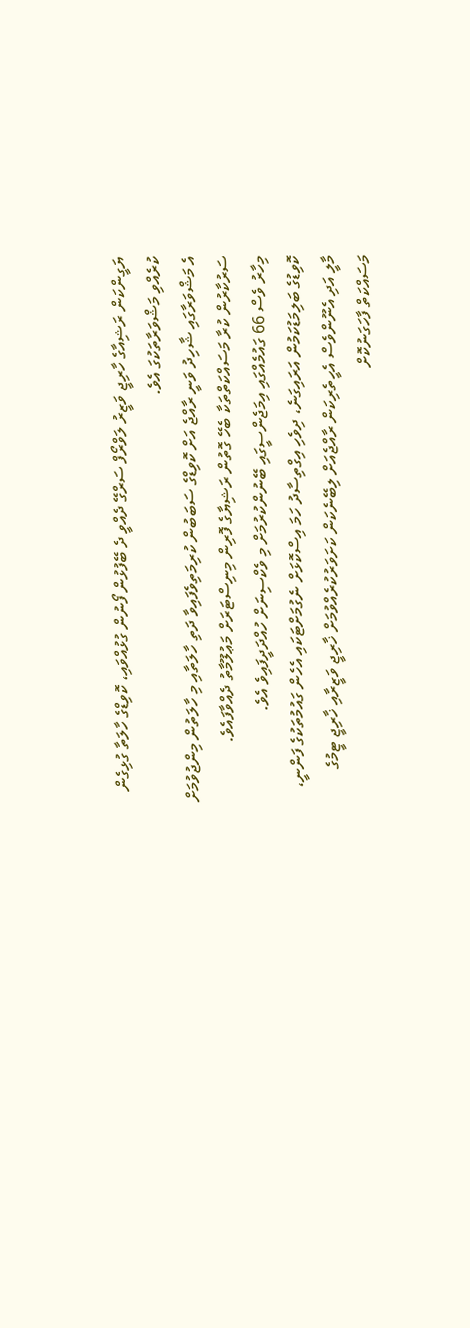ޔަގީންކަން ރަޝިއާގެ ހާރިޖީ ވަޒީރު ލަވްރޯފް ސަރްގޭ ދެއްވީ ދެ ބޭފުޅުން ފޯނުން ގުޅުއްވައި، ކޮވިޑްގެ ހާލަތާ ގުޅިގެން ކުރެއްވި މަޝްވަރާތަކުގަ އެވެ.
އެ މަޝްވަރާގައި ޝާހިދު ވަނީ ރާއްޖެ އަށް ކޮވިޑްގެ ސަބަބުން ކުރިމަތިވެފައިވާ ދަތި ހާލަތާއި މި ހާލަތުން މިންޖުވުމަށް ސަރުކާރުން ކުރާ މަސައްކަތްތަކާ ބެހޭ ގޮތުން ރަޝިޔާގެ ފޮރިން މިނިސްޓަރަށް މަޢުލޫމާތު ދެއްވާފައެވެ.
މިހާރު ވެސް 66 ގައުމެއްގައި އިމަޖެންސީގައި ބޭނުންކުރުމަށް މި ވެކްސިނަށް ހުއްދަދީފައިވެ އެވެ.
ކޮވިޑުގެ ބަލިމަޑުކަމުން އަރައިގަނެ، ދިވެހި އިގްތިސާދު ހަމަ އިސްކޮޅަށް ނެގުމަށްޓަކައި އެހެން ގައުމުތަކުގެ ފަންނީ، މާލީ އަދި އެނޫންވެސް އެހީތެރިކަން ރާއްޖެއަށް ލިބޭނެކަން ކަށަވަރުކުރެއްވުމަށް ޚާރިޖީ ވަޒީރާއި ޚާރިޖީ ޓީމުގެ މަސައްކަތް ފާހަގަނުކޮށް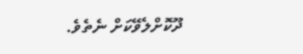ދޫކޮށްލެވޭކަށް ނެތެވެ.